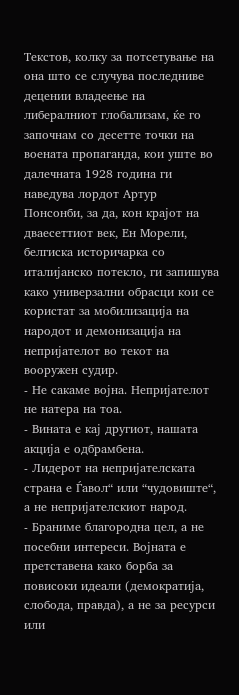Текстов, колку за потсетување на она што се случува последниве децении владеење на либералниот глобализам, ќе го започнам со десетте точки на воената пропаганда, кои уште во далечната 1928 година ги наведува лордот Артур Понсонби, за да, кон крајот на дваесеттиот век, Ен Морели, белгиска историчарка со италијанско потекло, ги запишува како универзални обрасци кои се користат за мобилизација на народот и демонизација на непријателот во текот на вооружен судир.
- Не сакаме војна. Непријателот не натера на тоа.
- Вината е кај другиот, нашата акција е одбрамбена.
- Лидерот на непријателската страна е Ѓавол“ или “чудовиште“, а не непријателскиот народ.
- Браниме благородна цел, а не посебни интереси. Војната е претставена како борба за повисоки идеали (демократија, слобода, правда), а не за ресурси или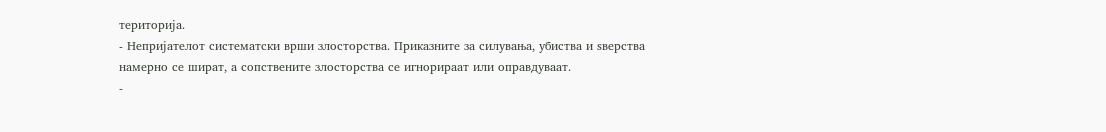територија.
- Непријателот систематски врши злосторства. Приказните за силувања, убиства и ѕверства намерно се шират, а сопствените злосторства се игнорираат или оправдуваат.
-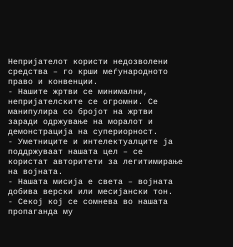Непријателот користи недозволени средства – го крши меѓународното право и конвенции.
- Нашите жртви се минимални, непријателските се огромни. Се манипулира со бројот на жртви заради одржување на моралот и демонстрација на супериорност.
- Уметниците и интелектуалците ја поддржуваат нашата цел – се користат авторитети за легитимирање на војната.
- Нашата мисија е света – војната добива верски или месијански тон.
- Секој кој се сомнева во нашата пропаганда му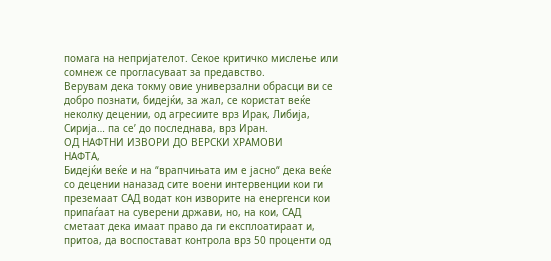помага на непријателот. Секое критичко мислење или сомнеж се прогласуваат за предавство.
Верувам дека токму овие универзални обрасци ви се добро познати, бидејќи, за жал, се користат веќе неколку децении, од агресиите врз Ирак, Либија, Сирија… па се’ до последнава, врз Иран.
ОД НАФТНИ ИЗВОРИ ДО ВЕРСКИ ХРАМОВИ
НАФТА,
Бидејќи веќе и на “врапчињата им е јасно“ дека веќе со децении наназад сите воени интервенции кои ги преземаат САД водат кон изворите на енергенси кои припаѓаат на суверени држави, но, на кои, САД сметаат дека имаат право да ги експлоатираат и, притоа, да воспостават контрола врз 50 проценти од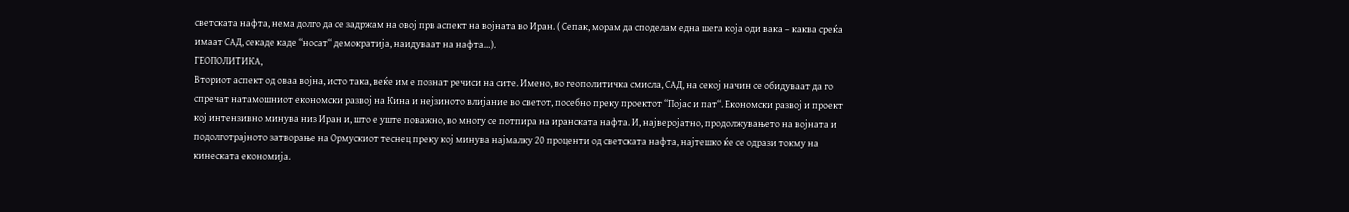светската нафта, нема долго да се задржам на овој прв аспект на војната во Иран. ( Сепак, морам да споделам една шега која оди вака – каква среќа имаат САД, секаде каде “носат“ демократија, наидуваат на нафта…).
ГЕОПОЛИТИКА,
Вториот аспект од оваа војна, исто така, веќе им е познат речиси на сите. Имено, во геополитичка смисла, САД, на секој начин се обидуваат да го спречат натамошниот економски развој на Кина и нејзиното влијание во светот, посебно преку проектот “Појас и пат“. Економски развој и проект кој интензивно минува низ Иран и, што е уште поважно, во многу се потпира на иранската нафта. И, најверојатно, продолжувањето на војната и подолготрајното затворање на Ормускиот теснец преку кој минува најмалку 20 проценти од светската нафта, најтешко ќе се одрази токму на кинеската економија.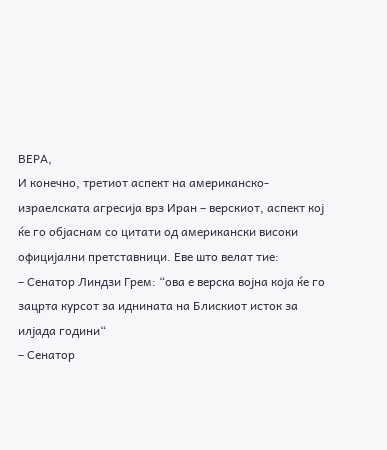ВЕРА,
И конечно, третиот аспект на американско-израелската агресија врз Иран – верскиот, аспект кој ќе го објаснам со цитати од американски високи официјални претставници. Еве што велат тие:
– Сенатор Линдзи Грем: “ова е верска војна која ќе го зацрта курсот за иднината на Блискиот исток за илјада години“
– Сенатор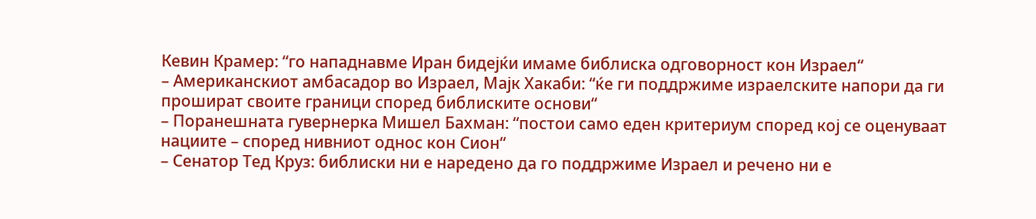Кевин Крамер: “го нападнавме Иран бидејќи имаме библиска одговорност кон Израел“
– Американскиот амбасадор во Израел, Мајк Хакаби: “ќе ги поддржиме израелските напори да ги прошират своите граници според библиските основи“
– Поранешната гувернерка Мишел Бахман: “постои само еден критериум според кој се оценуваат нациите – според нивниот однос кон Сион“
– Сенатор Тед Круз: библиски ни е наредено да го поддржиме Израел и речено ни е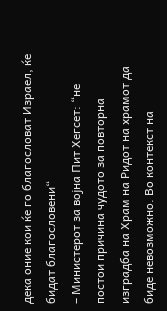дека оние кои ќе го благословат Израел, ќе бидат благословени“
– Министерот за војна Пит Хегсет: “не постои причина чудото за повторна изградба на Храм на Ридот на храмот да биде невозможно. Во контекст на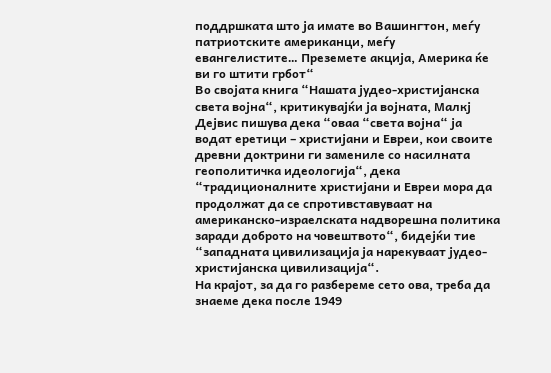поддршката што ја имате во Вашингтон, меѓу патриотските американци, меѓу евангелистите… Преземете акција, Америка ќе ви го штити грбот“
Во својата книга “Нашата јудео-христијанска света војна“, критикувајќи ја војната, Малкј Дејвис пишува дека “оваа “света војна“ ја водат еретици – христијани и Евреи, кои своите древни доктрини ги замениле со насилната геополитичка идеологија“, дека “традиционалните христијани и Евреи мора да продолжат да се спротивставуваат на американско-израелската надворешна политика заради доброто на човештвото“, бидејќи тие “западната цивилизација ја нарекуваат јудео-христијанска цивилизација“.
На крајот, за да го разбереме сето ова, треба да знаеме дека после 1949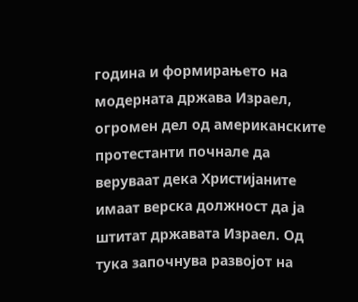година и формирањето на модерната држава Израел, огромен дел од американските протестанти почнале да веруваат дека Христијаните имаат верска должност да ја штитат државата Израел. Од тука започнува развојот на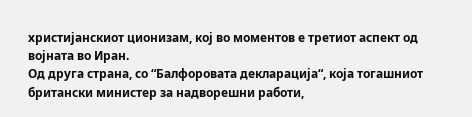христијанскиот ционизам, кој во моментов е третиот аспект од војната во Иран.
Од друга страна, со “Балфоровата декларација“, која тогашниот британски министер за надворешни работи,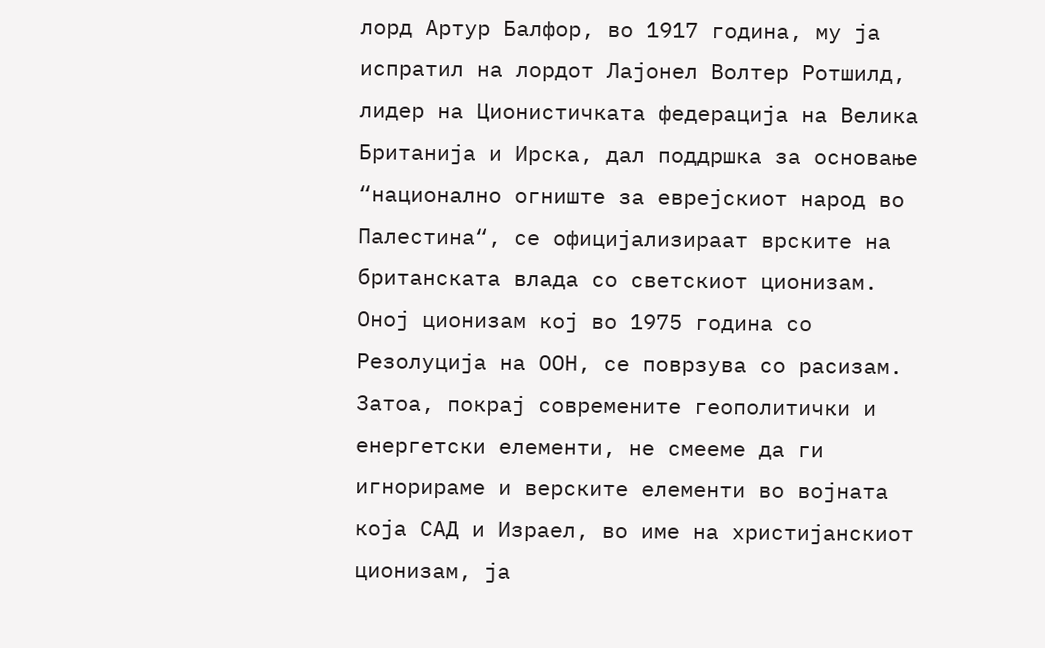лорд Артур Балфор, во 1917 година, му ја испратил на лордот Лајонел Волтер Ротшилд, лидер на Ционистичката федерација на Велика Британија и Ирска, дал поддршка за основање “национално огниште за еврејскиот народ во Палестина“, се официјализираат врските на британската влада со светскиот ционизам. Оној ционизам кој во 1975 година со Резолуција на ООН, се поврзува со расизам.
Затоа, покрај современите геополитички и енергетски елементи, не смееме да ги игнорираме и верските елементи во војната која САД и Израел, во име на христијанскиот ционизам, ја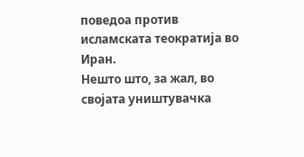поведоа против исламската теократија во Иран.
Нешто што, за жал, во својата уништувачка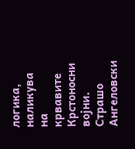логика, наликува на крвавите Крстоносни војни.
Страшо Ангеловски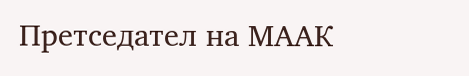Претседател на МААК